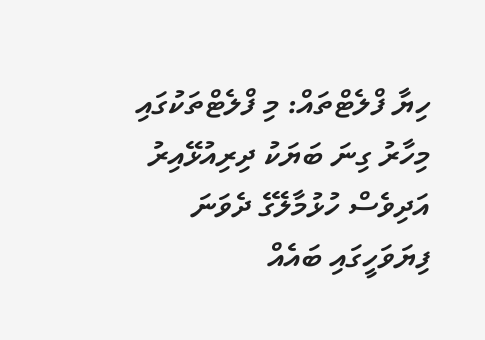ހިޔާ ފްލެޓްތައް: މި ފްލެޓްތަކުގައި މިހާރު ގިނަ ބަޔަކު ދިރިއުޅޭއިރު އަދިވެސް ހުޅުމާލޭގެ ދެވަނަ ފިޔަވަހީގައި ބައެއް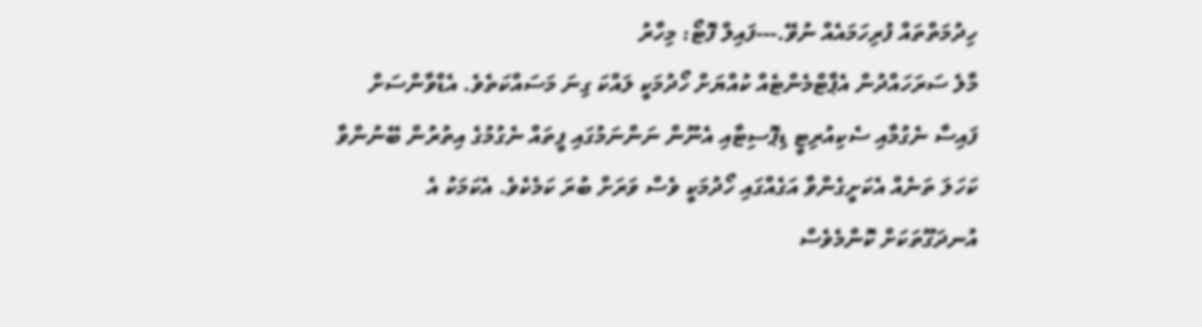ހިދުމަތްތައް ފުރިހަމައެއް ނުވޭ.---ފައިލް ފޮޓޯ: މިހާރު
މާލެ ސަރަހައްދުން އެޕާޓްމެންޓެއް ކުއްޔަށް ހޯދުމަކީ ލައްކަ ގިނަ މަސައްކަތެވެ. އެޑްވާންސަށް ފައިސާ ނެގުމާއި ސެކިއުރިޓީ ޑިޕޮސިޓާއި އެނޫން ނަންނަމުގައި ފީތައް ނެގުމުގެ އިތުރުން ބޭނުންވާ ކަހަލަ ތަނެއް އެކަށީގެންވާ އަގެއްގައި ހޯދުމަކީ ވެސް ވަރަށް ބުރަ ކަމެކެވެ. އެކަމަކު އެ އުނދަގޫތަކަށް ކޮންމެވެސް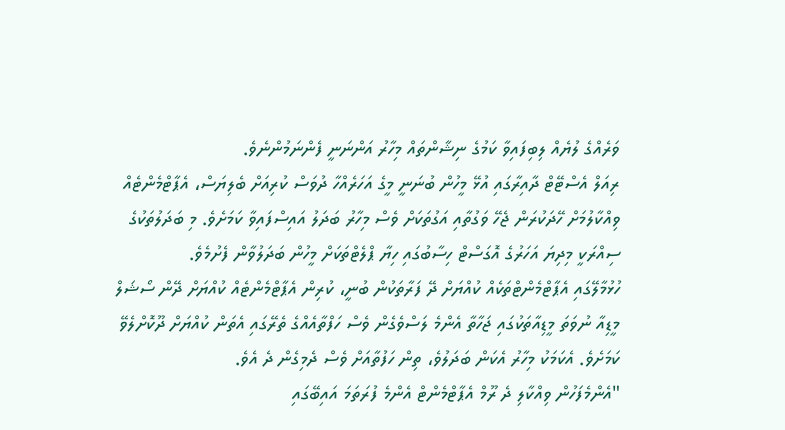ވަރެއްގެ ލުޔެއް ލިބިފައިވާ ކަމުގެ ނިޝާންތައް މިހާރު އަންނަނީ ފެންނަމުންނެވެ.
ރިއަލް އެސްޓޭޓް ދާއިރާގައި އުޅޭ މީހުން ބުނަނީ މީގެ އަހަރެއްހާ ދުވަސް ކުރިއަށް ބެލިޔަސް، އެޕާޓްމެންޓެއް ވިއްކާލުމަށް ހޭދަކުރަން ޖެހޭ ވަގުތާއި އަގުތަކަށް ވެސް މިހާރު ބަދަލު އައިސްފައިވާ ކަމަށެވެ. މި ބަދަލުތަކުގެ ސިއްރަކީ މިދިޔަ އަހަރުގެ އޮގަސްޓް ހިސާބުގައި ހިޔާ ޕްލެޓްތަކަށް މީހުން ބަދަލުވާން ފެށުމެވެ.
ހުޅުމާލޭގައި އެޕާޓްމެންޓްތަކެއް ކުއްޔަށް ދޭ ފަރާތަކުން ބުނީ، ކުރިން އެޕާޓްމެންޓެއް ކުއްޔަށް ދޭން ސޯޝަލް މީޑިއާ ނުވަތަ މީޑިއާތަކުގައި ޖަހާތާ އެންމެ ލަސްވެގެން ވެސް ހަފްތާއެއްގެ ތެރޭގައި އެތަން ކުއްޔަށް ދޫކޮށްލެވޭ ކަމަށެވެ. އެކަމަކު މިހާރު އެކަން ބަދަލުވެ، ތިން ހަފުތާއަށް ވެސް ދެމިގެން ދެ އެވެ.
"އެންމެފަހުން ވިއްކާލި ދެ ރޫމް އެޕާޓްމެންޓް އެންމެ ފުރަތަމަ އައިބޭގައި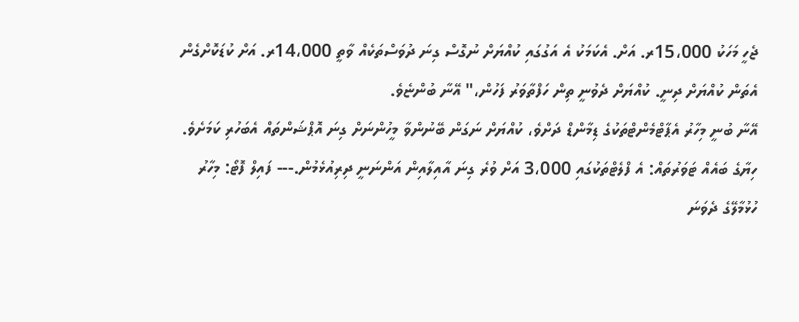ޖެހީ މަހަކު 15،000ރ. އަށް. އެކަމަކު އެ އަގުގައި ކުއްޔަށް ނުގޮސް ގިނަ ދުވަސްތަކެއް ވާތީ 14،000ރ. އަށް ކުޑަކޮށްގެން އެތަން ކުއްޔަށް ދިނީ. ކުއްޔަށް ދެވުނީ ތިން ހަފްތާވަރު ފަހުން،" އޭނާ ބުންޏެވެ.
އޭނާ ބުނީ މިހާރު އެޕާޓްމެންޓްތަކުގެ ޑިމާންޑް ދަށްވެ، ކުއްޔަށް ނަގަން ބޭނުންވާ މީހުންނަށް ގިނަ އޮޕްޝަންތައް އެބަހުރި ކަމަށެވެ.
ހިޔާގެ ބައެއް ޓަވަރުތައް: އެ ފްލެޓްތަކުގައި 3،000 އަށް ވުރެ ގިނަ އާއިލާއިން އަންނަނީ ދިރިއުޅެމުން.--- ފައިލް ފޮޓޯ: މިހާރު
ހުޅުމާލޭގެ ދެވަނަ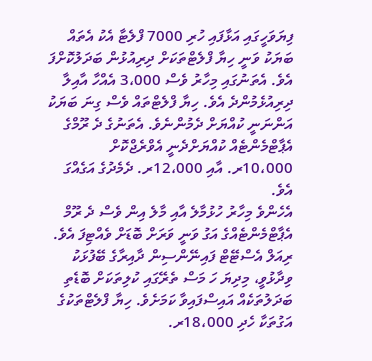ފިޔަވަހީގައި އަޅާފައި ހުރި 7000 ފްލެޓާ އެކު އެތައް ބަޔަކު ވަނީ ހިޔާ ފްލެޓްތަކަށް ދިރިއުޅުން ބަދަލުކޮށްފަ އެވެ. އެތަނުގައި މިހާރު ވެސް 3،000 އެއްހާ އާއިލާ ދިރިއުޅެމުންދެ އެވެ. ހިޔާ ފްލެޓްތައް ވެސް ގިނަ ބަޔަކު އަންނަނީ ކުއްޔަށް ދެމުންނެވެ. އެތަނުގެ ދެ ރޫމްގެ އެޕާޓްމެންޓެއް ކުއްޔަށްދެނީ އެވްރެޖްކޮށް 10،000ރ. އާއި 12،000ރ. ދެމެދުގެ އަގެއްގަ އެވެ.
އެހެންވެ މިހާރު ހުޅުމާލެ އާއި މާލެ އިން ވެސް ދެ ރޫމް އެޕާޓްމެންޓެއްގެ އަގު ވަނީ ވަރަށް ބޮޑަށް ވެއްޓިފަ އެވެ. ރިއަލް އެސްޓޭޓް ފައިނޭންސިން ދާއިރާގެ ބޭފުޅަކު ވިދާޅުވީ، މިދިޔަ ހަ މަސް ތެރޭގައި ކުލިތަކަށް ބޮޑެތި ބަދަލުތަކެއް އައިސްފައިވާ ކަމަށެވެ. ހިޔާ ފްލެޓްތަކުގެ އަގުތަކާ ހެދި 18،000ރ.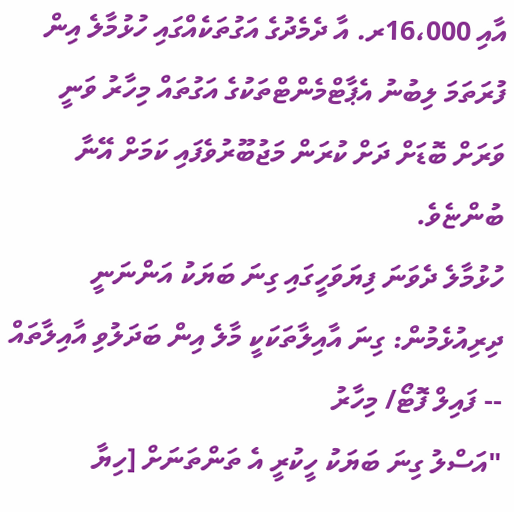އާއި 16،000ރ. އާ ދެމެދުގެ އަގުތަކެއްގައި ހުޅުމާލެ އިން ފުރަތަމަ ލިބުނު އެޕާޓްމެންޓްތަކުގެ އަގުތައް މިހާރު ވަނީ ވަރަށް ބޮޑަށް ދަށް ކުރަން މަޖުބޫރުވެފައި ކަމަށް އޭނާ ބުންޏެވެ.
ހުޅުމާލެ ދެވަނަ ފިޔަވަހީގައި ގިނަ ބަޔަކު އަންނަނީ ދިރިއުޅެމުން: ގިނަ އާއިލާތަކަކީ މާލެ އިން ބަދަލުވި އާއިލާތައް -- ފައިލް ފޮޓޯ/ މިހާރު
"އަސްލު ގިނަ ބަޔަކު ހީކުރީ އެ ތަންތަނަށް [ހިޔާ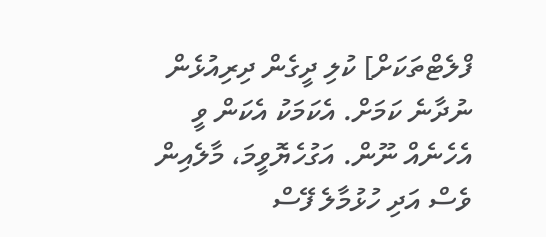ފްލެޓްތަކަށް] ކުލި ދީގެން ދިރިއުޅެން ނުދާނެ ކަމަށް. އެކަމަކު އެކަން ވީ އެހެނެއް ނޫން. އަގުހެޔޮވީމަ، މާލެއިން ވެސް އަދި ހުޅުމާލެ ފޭސް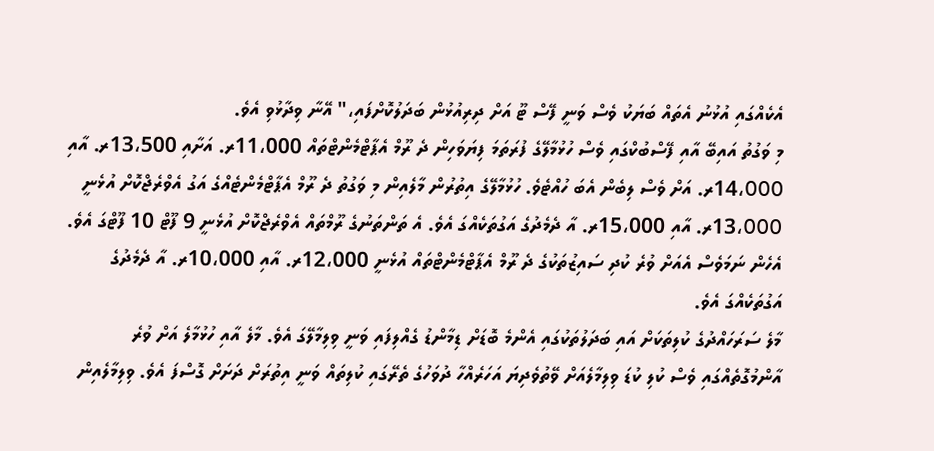އެކެއްގައި އުޅުނު އެތައް ބަޔަކު ވެސް ވަނީ ފޭސް ޓޫ އަށް ދިރިއުޅުން ބަދަލުކޮށްފައި،" އޭނާ ވިދާޅުވި އެވެ.
މި ވަގުތު އައިބޭ އާއި ފޭސްބުކްގައި ވެސް ހުޅުމާލޭގެ ފުރަތަމަ ފިޔަވަހިން ދެ ރޫމް އެޕާޓްމެންޓްތައް 11،000ރ. އަށާއި 13،500ރ. އާއި 14،000ރ. އަށް ވެސް ލިބެން އެބަ ހުއްޓެވެ. ހުޅުމާލޭގެ އިތުރުން މާލެއިން މި ވަގުތު ދެ ރޫމް އެޕާޓްމެންޓެއްގެ އަގު އެވްރެޖްކޮށް އުޅެނީ 13،000ރ. އާއި 15،000ރ. އާ ދެމެދުގެ އަގުތަކެއްގަ އެވެ. އެ ތަންތަނުގެ ރޫމްތައް އެވްރެޖްކޮށް އުޅެނީ 9 ފޫޓް 10 ފޫޓްގަ އެވެ. އެހެން ނަމަވެސް އެއަށް ވުރެ ކުދި ސައިޒުތަކުގެ ދެ ރޫމް އެޕާޓްމެންޓްތައް އުޅެނީ 12،000ރ. އާއި 10،000ރ. އާ ދެމެދުގެ އަގުތަކެއްގަ އެވެ.
މާލެ ސަރަހައްދުގެ ކުލިތަކަށް އައި ބަދަލުތަކުގައި އެންމެ ބޮޑަށް ޑިމާންޑު ގެއްލިފައި ވަނީ ވިލިމާލޭގަ އެވެ. މާލެ އާއި ހުޅުމާލެ އަށް ވުރެ އާންމުގޮތެއްގައި ވެސް ކުލި ކުޑަ ވިލިމާލެއަށް ވޭތުވެދިޔަ އަހަރެއްހާ ދުވަހުގެ ތެރޭގައި ކުލިތައް ވަނީ އިތުރަށް ދަށަށް ގޮސްފަ އެވެ. ވިލިމާލެއިން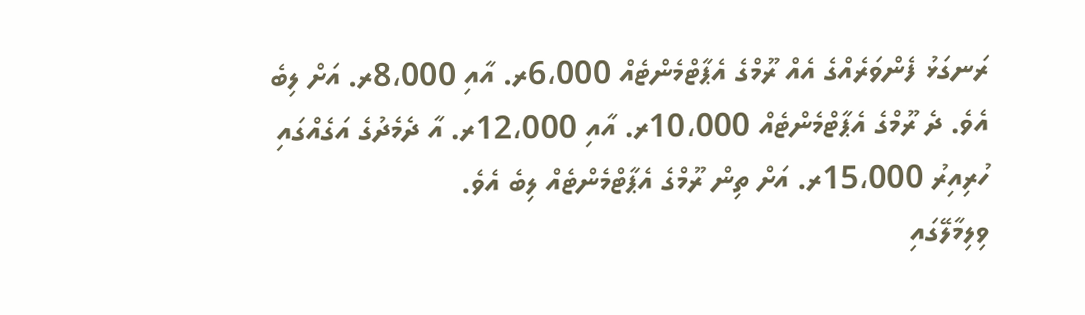ރަނގަޅު ފެންވަރެއްގެ އެއް ރޫމްގެ އެޕާޓްމެންޓެއް 6،000ރ. އާއި 8،000ރ. އަށް ލިބެ އެވެ. ދެ ރޫމްގެ އެޕާޓްމެންޓެއް 10،000ރ. އާއި 12،000ރ. އާ ދެމެދުގެ އަގެއްގައި ހުރިއިރު 15،000ރ. އަށް ތިން ރޫމްގެ އެޕާޓްމެންޓެއް ލިބެ އެވެ.
ވިލިމާލޭގައި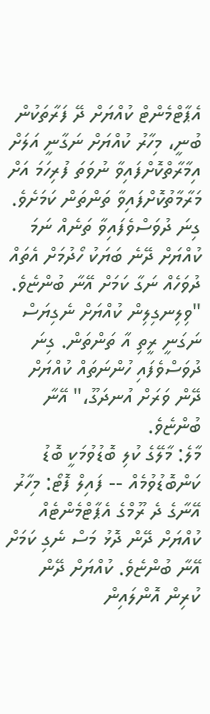އެޕާޓްމެންޓް ކުއްޔަށް ދޭ ފަރާތަކުން ބުނީ، މިހާރު ކުއްޔަށް ނަގާނީ އަލަށް އިމާރާތްކޮށްފައިވާ ނުވަތަ ފުރިހަމަ އަށް މަރާމާތުކޮށްފައިވާ ތަންތަން ކަމަށެވެ. ގިނަ ދުވަސްވެފައިވާ ތަނެއް ނަމަ ކުއްޔަށް ދޭނެ ބަޔަކު ހޯދުމަށް އެތައް ދުވަހެއް ނަގާ ކަމަށް އޭނާ ބުންޏެވެ.
"ވިލިނގިލިން ކުއްޔަށް ނެގިޔަސް ނަގަނީ ރީތި އާ ތަންތަން. ގިނަ ދުވަސްވެފައި ހުންނަތައް ކުއްޔަށް ދޭން ވަރަށް އުނދަގޫ،" އޭނާ ބުންޏެވެ.
މާލެ: މާލޭގެ ކުލި ބޮޑުވުމަކީ ބޮޑު ކަންބޮޑުވުމެއް -- ފައިލް ފޮޓޯ: މިހާރު
އޭނާގެ ދެ ރޫމްގެ އެޕާޓްމެންޓެއް ކުއްޔަށް ދޭން ދޮޅު މަސް ނެގި ކަމަށް އޭނާ ބުންޏެވެ. ކުއްޔަށް ދޭން ކުރިން އޮންލައިން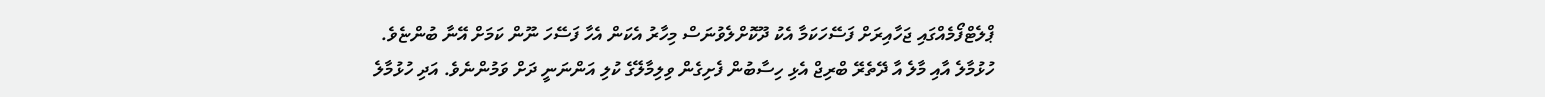ޕްލެޓްފޯމެއްގައި ޖަހާއިރަށް ފަސޭހަކަމާ އެކު ދޫކޮށްލެވުނަސް މިހާރު އެކަން އެހާ ފަސޭހަ ނޫން ކަމަށް އޭނާ ބުންޏެވެ.
ހުޅުމާލެ އާއި މާލެ އާ ދޭތެރޭ ބްރިޖް އެޅި ހިސާބުން ފެށިގެން ވިލިމާލޭގެ ކުލި އަންނަނީ ދަށް ވަމުންނެވެ. އަދި ހުޅުމާލެ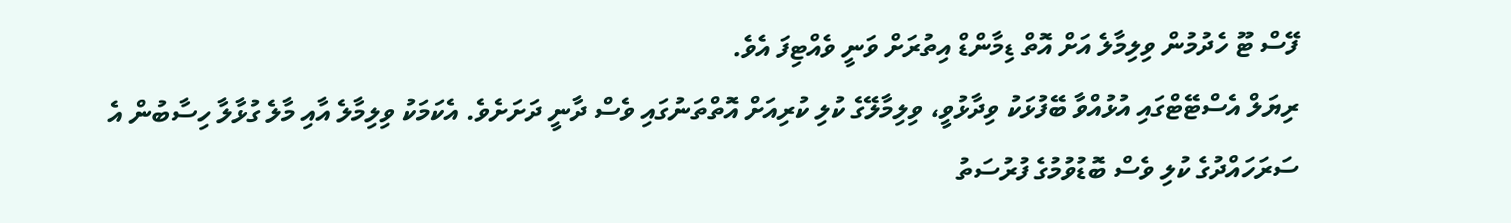ފޭސް ޓޫ ހެދުމުން ވިލިމާލެ އަށް އޮތް ޑިމާންޑް އިތުރަށް ވަނީ ވެއްޓިފަ އެވެ.
ރިޔަލް އެސްޓޭޓްގައި އުޅުއްވާ ބޭފުޅަކު ވިދާޅުވީ، ވިލިމާލޭގެ ކުލި ކުރިއަށް އޮތްތަނުގައި ވެސް ދާނީ ދަށަށެވެ. އެކަމަކު ވިލިމާލެ އާއި މާލެ ގުޅާލާ ހިސާބުން އެ ސަރަހައްދުގެ ކުލި ވެސް ބޮޑުވުމުގެ ފުރުސަތު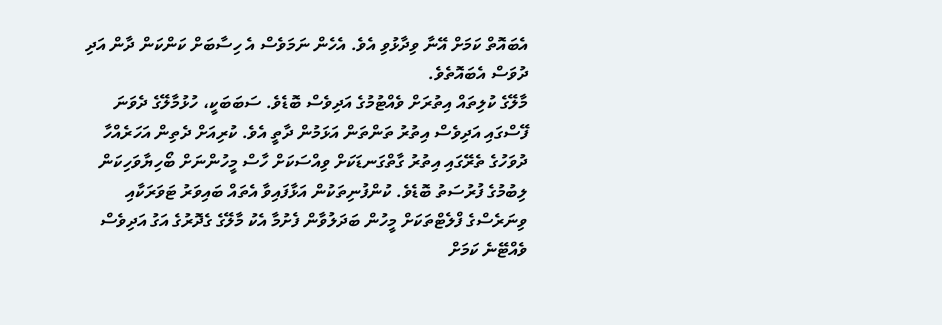އެބައޮތް ކަމަށް އޭނާ ވިދާޅުވި އެވެ. އެހެން ނަމަވެސް އެ ހިސާބަށް ކަންކަން ދާން އަދި ދުވަސް އެބައޮތެވެ.
މާލޭގެ ކުލިތައް އިތުރަށް ވެއްޓުމުގެ އަދިވެސް ބޮޑެވެ. ސަބަބަކީ، ހުޅުމާލޭގެ ދެވަނަ ފޭސްގައި އަދިވެސް އިތުރު ތަންތަން އަޅަމުން ދާތީ އެވެ. ކުރިއަށް ދެތިން އަހަރެއްހާ ދުވަހުގެ ތެރޭގައި އިތުރު ގާތްގަނޑަކަށް ވިއްސަކަށް ހާސް މީހުންނަށް ބޯހިޔާވަހިކަން ލިބުމުގެ ފުރުސަތު ބޮޑެވެ. ކުންފުނިތަކުން އަޅާފައިވާ އެތައް ބައިވަރު ޓަވަރަކާއި ވިނަރެސްގެ ފްލެޓްތަކަށް މީހުން ބަދަލުވާން ފެށުމާ އެކު މާލޭގެ ގެދޮރުގެ އަގު އަދިވެސް ވެއްޓޭނެ ކަމަށް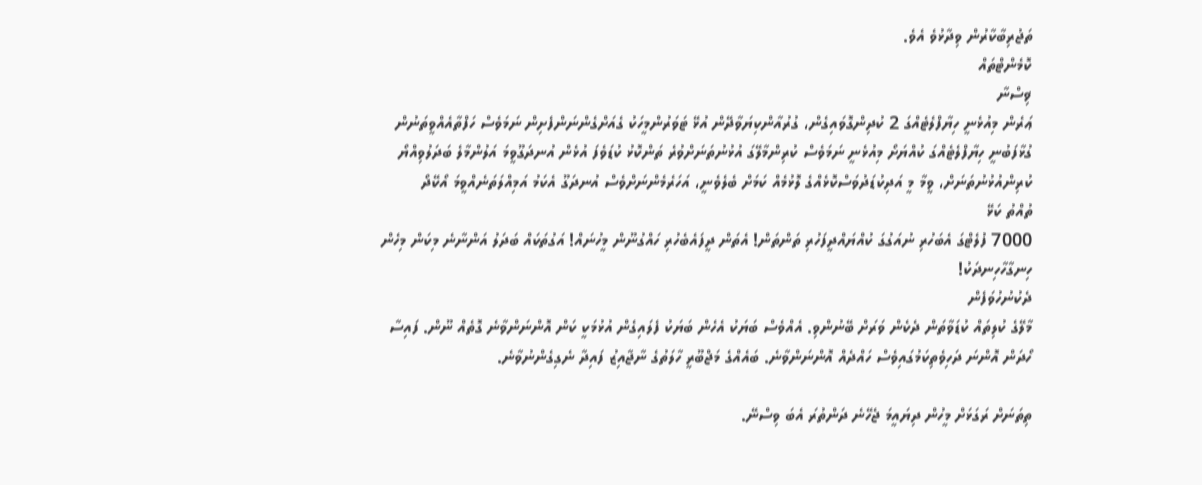ތަޖުރިބާކާރުން ވިދާޅުވެ އެވެ.
ކޮމެންޓްތައް
ޥިސްނާ
ޢަރެން މިއުޅެނީ ހިޔާފްލެޓެއްގަ 2 ކުދިންގޮވައިގެން، ގުރުއާންކިޔަވާދޭން އުޅޭ ޓަވަރުންމީހަކު ގެއަށްގެންނަންފެށިން ނަމަވެސް ހަފްތާއެއްވީތަނުން ގުޅާފަބުނީ ހިޔާފްލެޓެއްގަ ކުއްޔަށޯ މިއުޅެނީ ނަމަވެސް ކުރިންމާލޭގަ އުޅުނުތަނަށްވުރެ ތަންކޮޅު ކުޑަވެފަ އުޅެން އުނދަގޫވީމަ އަލުންމާލެ ބަދަލުވިއްޔޯ ކުރިންއުޅުނުތަނަށް، ވީމާ މީ އަދިކުޑަދުވަސްކޮޅެއްގެ ލޮޅުމެއް ކަމަށް ބެލެވެނީ، އަހަރެމެންނަށްވެސް އުނދަގޫ އެކަމު އަމިއްލަތަނެއްވީމަ އޯކޭދޯ
ތުއްތު ކަޅޭ
7000 ފުލެޓްގަ އެބަހުރި ނުއަގުގަ ކުއްޔައްދީފަހުރި ތަންތަން! އެތަން ދީފައެބެހުރި ހައްގުނޫން މީހުނައް! އަގުތަކައް ބަދަލު އަންނާނެ މިކަން މިހެން ހިނގާހާހިނދަކު!
ދެކުނުހުވަފެން
މާލޭގެ ކުލިތައް ކުޑަވާތަން ދެކެން ވަރަށް ބޭނުންވި. އެއްވެސް ބަޔަކު އެހެން ބަޔަކު ފެލައިގެން އުޅުމަކީ ކަން އޮންނަންވާނެ ގޮތެއް ނޫން. ފައިސާ ހޯދަން އޮންނަ ދަހިވެތިކަމުގައިވެސް ހައްދެއް އޮންނަންވާނެ. ބައެއްގެ މަޖްބޫރީ ހާލަތުގެ ނާޖާއިޒު ފައިދާ ނެގިގެންނުވާނެ.

ތިތަނަށް ރަގަޅަށް މީހުން ދިޔައީމަ ޖެހޭނެ ދަންތުރަ އެބަ ވިސްނޭ.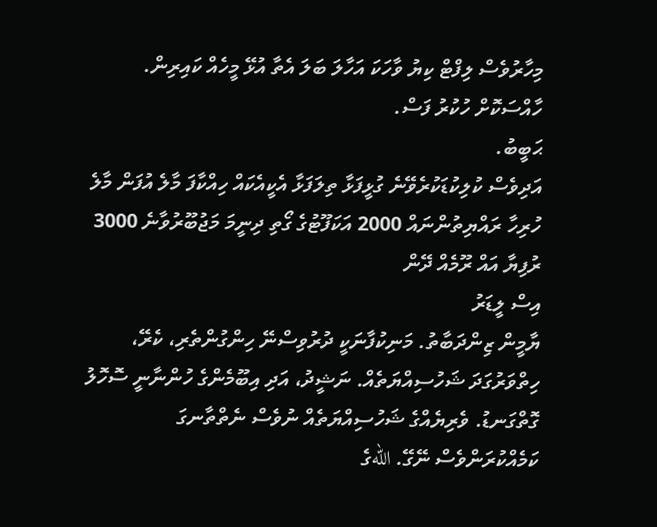މިހާރުވެސް ލިފްޓް ކިޔު ވާހަކަ އަހާލަ ބަލަ އެތާ އުޅޭ މީހެއް ކައިރިން. ހާއްސަކޮށް ހުކުރު ފަސް.
ޙަބީބު.
އަދިވެސް ކުލިކުޑަކުރެވޭނެ ގުޅީފަޅާ ތިލަފަޅާ އެކީއެކައް ހިއްކާފަ މާލެ އުފަން މާލެ ހުރިހާ ރައްޔިތުންނައް 2000 އަކަފޫޓުގެ ގޯތި ދިނީމަ މަޖުބޫރުވާނެ 3000 ރުފިޔާ އައް ރޫމެއް ދޭން
އިސް ލީޑަރު
ޔާމީން ޒިންދަބާތު. މަނިކުފާނަކީ ދުރުވިސްނޭ ހިންގުންތެރި، ކެރޭ، ހިތްވަރުގަދަ ޝަހުސިއްޔަތެއް. ނަޝީދު، އަދި އިބޫމެންގެ ހުންނާނީ ސޮހޮލު ގޮތްގަނޑު. ވެރިޔެއްގެ ޝަހުސިއްޔަތެއް ނުވެސް ނެތްތާނގަ ކަމެއްކުރަންވެސް ނޭގޭ. اللهގެ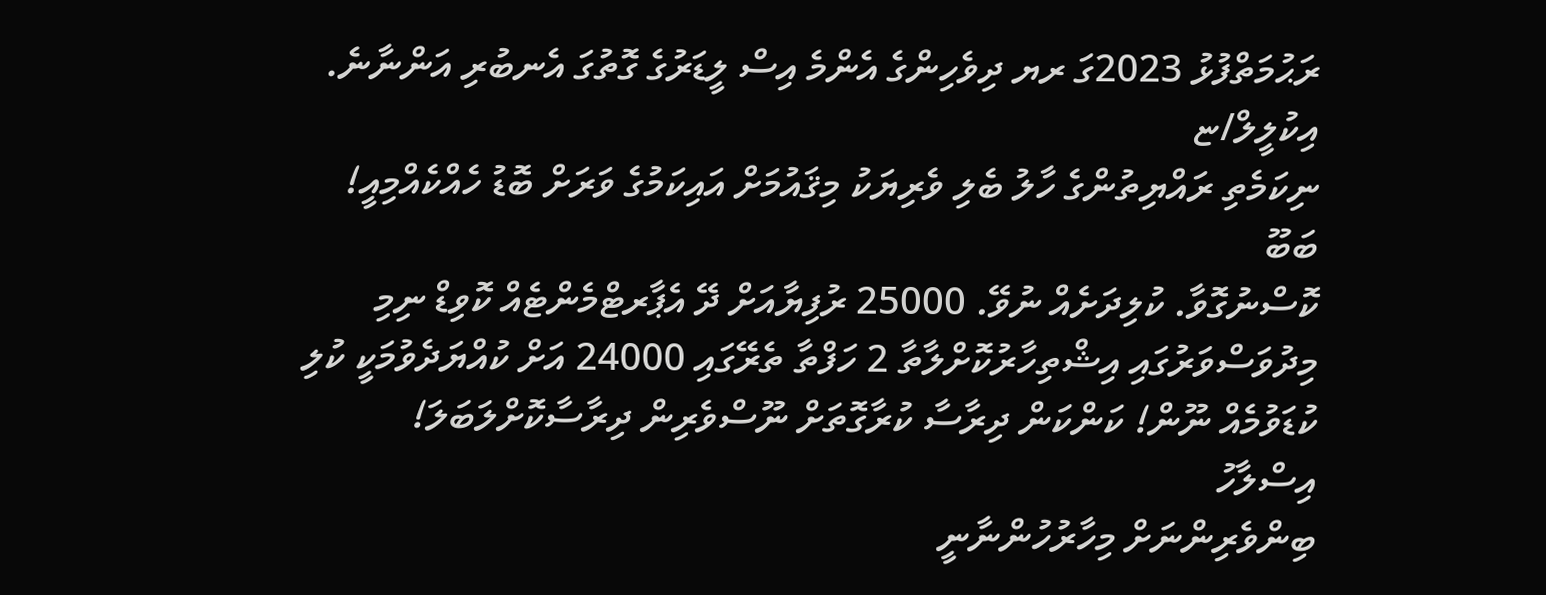ރަޙުމަތްފުޅު 2023ގަ ރޔ ދިވެހިންގެ އެންމެ އިސް ލީޑަރުގެ ގޮތުގަ އެނބުރި އަންނާނެ.
އިކުލީލް/ޏ
ނިކަމެތި ރައްޔިތުންގެ ހާލު ބެލި ވެރިޔަކު މިޤައުމަށް އައިކަމުގެ ވަރަށް ބޮޑު ހެއްކެއްމިއީ!
ބަބޫ
ކޮސްނުގޮވާ. ކުލިދަށެއް ނުވޭ. 25000 ރުފިޔާއަށް ދޭ އެޕާރޓްމެންޓެއް ކޮވިޑް ނިމި މިދުވަސްވަރުގައި އިޝްތިހާރުކޮށްލާތާ 2 ހަފްތާ ތެރޭގައި 24000 އަށް ކުއްޔަދެވުމަކީ ކުލި ކުޑަވުމެއް ނޫން! ކަންކަން ދިރާސާ ކުރާގޮތަށް ނޫސްވެރިން ދިރާސާކޮށްލަބަލަ!
އިސްލާހު
ބިންވެރިންނަށް މިހާރުހުންނާނީ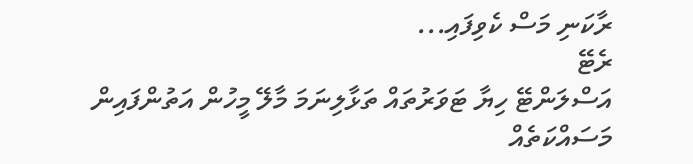ރާކަނި މަސް ކެވިފައި...
ރެޓޭ
އަސްލަންޓޭ ހިޔާ ޓަވަރުތައް ތަޅާލިނަމަ މާލޭ މީހުން އަތުންފައިން މަސައްކަތެއް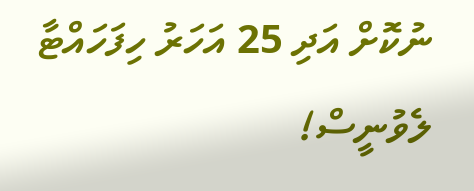ނުކޮށް އަދި 25 އަހަރު ހިފަހައްޓާ ލެވުނީސް!